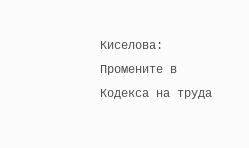Киселова: Промените в Кодекса на труда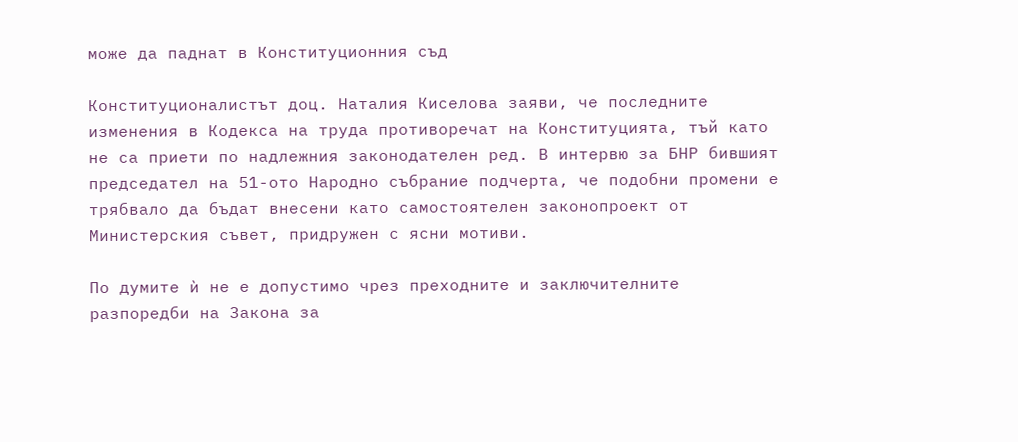може да паднат в Конституционния съд

Конституционалистът доц. Наталия Киселова заяви, че последните изменения в Кодекса на труда противоречат на Конституцията, тъй като не са приети по надлежния законодателен ред. В интервю за БНР бившият председател на 51-ото Народно събрание подчерта, че подобни промени е трябвало да бъдат внесени като самостоятелен законопроект от Министерския съвет, придружен с ясни мотиви.

По думите ѝ не е допустимо чрез преходните и заключителните разпоредби на Закона за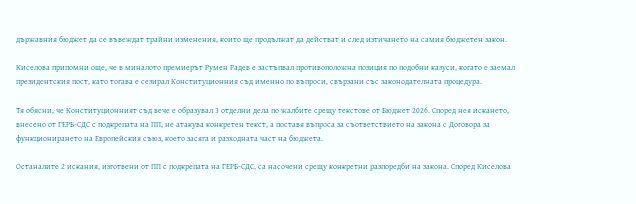държавния бюджет да се въвеждат трайни изменения, които ще продължат да действат и след изтичането на самия бюджетен закон.

Киселова припомни още, че в миналото премиерът Румен Радев е застъпвал противоположна позиция по подобни казуси, когато е заемал президентския пост, като тогава е сезирал Конституционния съд именно по въпроси, свързани със законодателната процедура.

Тя обясни, че Конституционният съд вече е образувал 3 отделни дела по жалбите срещу текстове от Бюджет 2026. Според нея искането, внесено от ГЕРБ-СДС с подкрепата на ПП, не атакува конкретен текст, а поставя въпроса за съответствието на закона с Договора за функционирането на Европейския съюз, което засяга и разходната част на бюджета.

Останалите 2 искания, изготвени от ПП с подкрепата на ГЕРБ-СДС, са насочени срещу конкретни разпоредби на закона. Според Киселова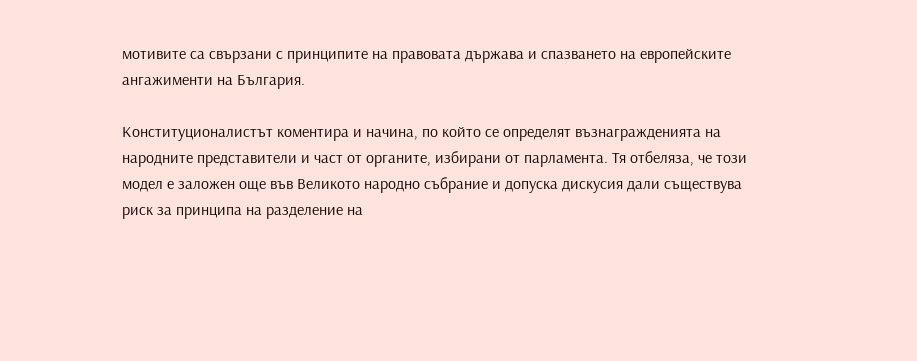мотивите са свързани с принципите на правовата държава и спазването на европейските ангажименти на България.

Конституционалистът коментира и начина, по който се определят възнагражденията на народните представители и част от органите, избирани от парламента. Тя отбеляза, че този модел е заложен още във Великото народно събрание и допуска дискусия дали съществува риск за принципа на разделение на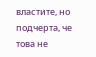властите, но подчерта, че това не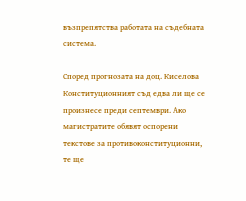възпрепятства работата на съдебната система.

Според прогнозата на доц. Киселова Конституционният съд едва ли ще се произнесе преди септември. Ако магистратите обявят оспорени текстове за противоконституционни, те ще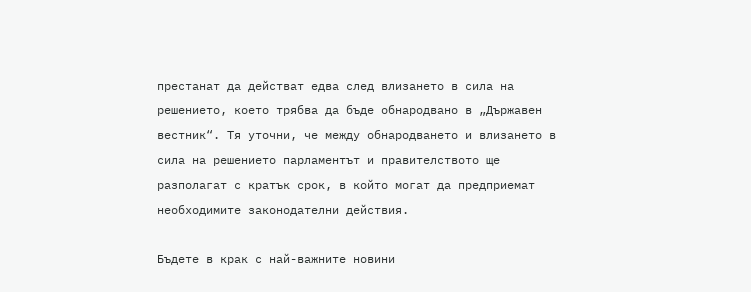престанат да действат едва след влизането в сила на решението, което трябва да бъде обнародвано в „Държавен вестник“. Тя уточни, че между обнародването и влизането в сила на решението парламентът и правителството ще разполагат с кратък срок, в който могат да предприемат необходимите законодателни действия.

Бъдете в крак с най-важните новини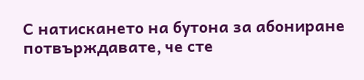С натискането на бутона за абониране потвърждавате, че сте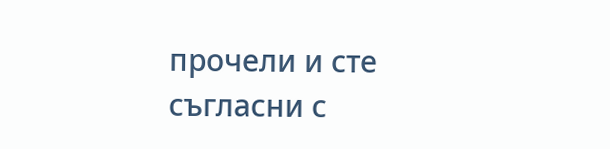прочели и сте съгласни с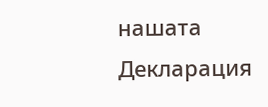нашата Декларация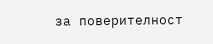за поверителност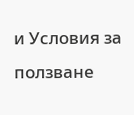и Условия за ползване